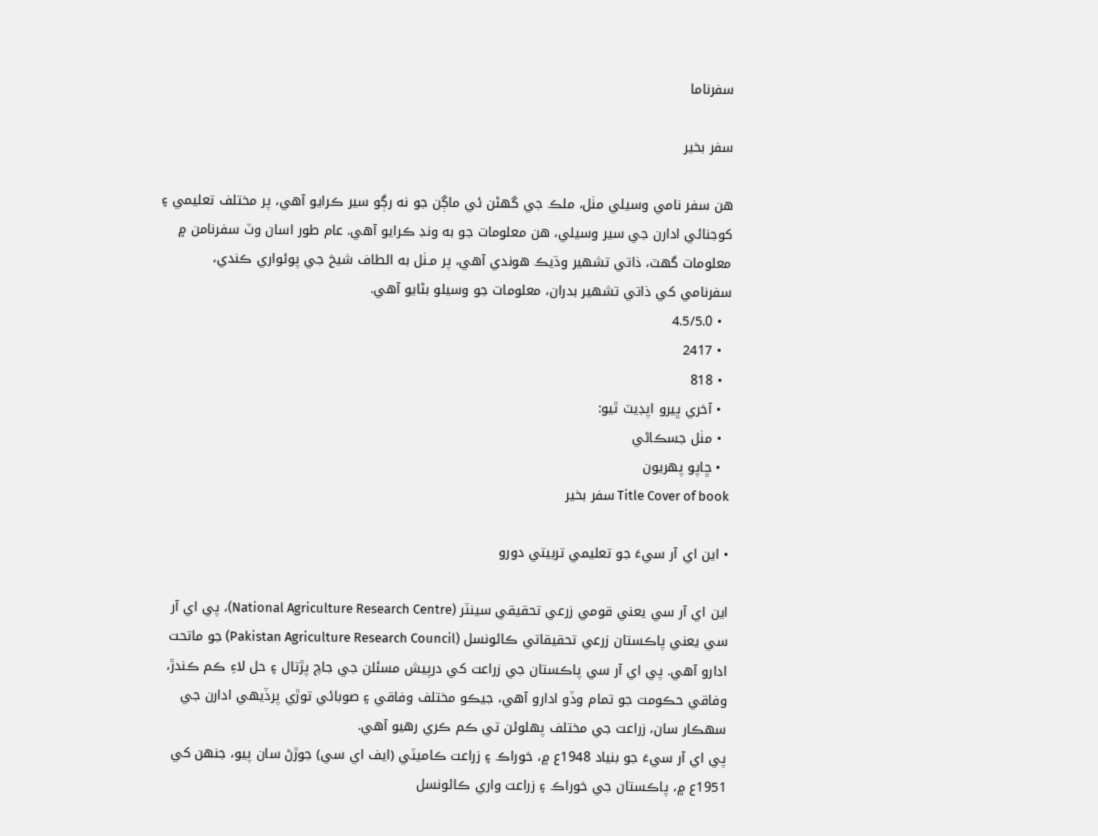سفرناما

سفر بخير

هن سفر نامي وسيلي مٺل، ملڪ جي گهڻن ئي ماڳن جو نه رڳو سير ڪرايو آهي، پر مختلف تعليمي ۽ کوجنائي ادارن جي سير وسيلي، هن معلومات جو به ونڊ ڪرايو آهي. عام طور اسان وٽ سفرنامن ۾ معلومات گهٽ، ذاتي تشهير وڌيڪ هوندي آهي، پر مـٺل به الطاف شيخ جي پوئواري ڪندي، سفرنامي کي ذاتي تشهير بدران، معلومات جو وسيلو بڻايو آهي.
  • 4.5/5.0
  • 2417
  • 818
  • آخري ڀيرو اپڊيٽ ٿيو:
  • مٺل جسڪاڻي
  • ڇاپو پھريون
Title Cover of book سفر بخير

• اين اي آر سيءَ جو تعليمي تربيتي دورو

اين اي آر سي يعني قومي زرعي تحقيقي سينٽر (National Agriculture Research Centre)، پي اي آر سي يعني پاڪستان زرعي تحقيقاتي ڪائونسل (Pakistan Agriculture Research Council) جو ماتحت ادارو آهي. پي اي آر سي پاڪستان جي زراعت کي درپيش مسئلن جي جاچ پڙتال ۽ حل لاءِ ڪم ڪندڙ، وفاقي حڪومت جو تمام وڏو ادارو آهي، جيڪو مختلف وفاقي ۽ صوبائي توڙي پرڏيهي ادارن جي سهڪار سان، زراعت جي مختلف پهلوئن تي ڪم ڪري رهيو آهي.
پي اي آر سيءَ جو بنياد 1948ع ۾، خوراڪ ۽ زراعت ڪاميٽي (ايف اي سي) جوڙڻ سان پيو، جنهن کي 1951ع ۾، پاڪستان جي خوراڪ ۽ زراعت واري ڪائونسل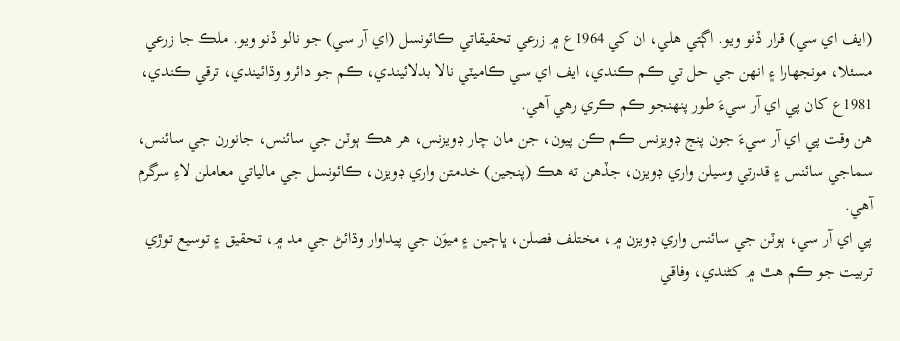(ايف اي سي) قرار ڏنو ويو. اڳتي هلي، ان کي 1964ع ۾ زرعي تحقيقاتي ڪائونسل (اي آر سي) جو نالو ڏنو ويو. ملڪ جا زرعي مسئلا، مونجهارا ۽ انهن جي حل تي ڪم ڪندي، ايف اي سي ڪاميٽي نالا بدلائيندي، ڪم جو دائرو وڌائيندي، ترقي ڪندي، 1981ع کان پي اي آر سيءَ طور پنهنجو ڪم ڪري رهي آهي.
هن وقت پي اي آر سيءَ جون پنج ڊويزنس ڪم ڪن پيون، جن مان چار ڊويزنس، هر هڪ ٻوٽن جي سائنس، جانورن جي سائنس، سماجي سائنس ۽ قدرتي وسيلن واري ڊويزن، جڏهن ته هڪ (پنجين) خدمتن واري ڊويزن، ڪائونسل جي مالياتي معاملن لاءِ سرگرم آهي.
پي اي آر سي، ٻوٽن جي سائنس واري ڊويزن ۾، مختلف فصلن، ڀاڄين ۽ ميوَن جي پيداوار وڌائڻ جي مد ۾، تحقيق ۽ توسيع توڙي تربيت جو ڪم هٿ ۾ کڻندي، وفاقي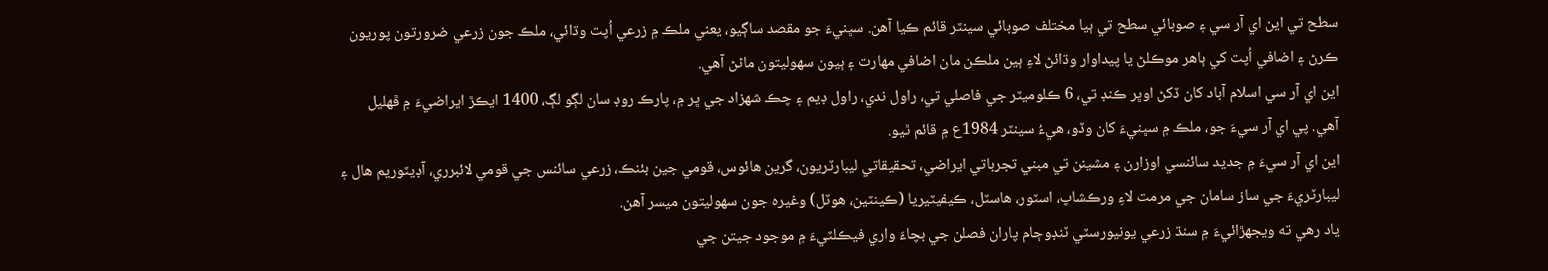سطح تي اين اي آر سي ۽ صوبائي سطح تي ٻيا مختلف صوبائي سينٽر قائم ڪيا آهن. سڀنيءَ جو مقصد ساڳيو، يعني ملڪ ۾ زرعي اُپت وڌائي، ملڪ جون زرعي ضرورتون پوريون ڪرڻ ۽ اضافي اُپت کي ٻاهر موڪلڻ يا پيداوار وڌائڻ لاءِ ٻين ملڪن مان اضافي مهارت ۽ ٻيون سهوليتون ماڻڻ آهي.
اين اي آر سي اسلام آباد کان ڏکڻ اوڀر ڪنڊ تي، 6 ڪلوميٽر جي فاصلي تي، راول ندي، راول ڊيم ۽ چڪ شهزاد جي ڀر ۾، پارڪ روڊ سان لڳو لڳ، 1400 ايڪڙ ايراضيءَ ۾ ڦهليل آهي. پي اي آر سيءَ جو، ملڪ ۾ سڀنيءَ کان وڏو، هيءُ سينٽر 1984ع ۾ قائم ٿيو.
اين اي آر سيءَ ۾ جديد سائنسي اوزارن ۽ مشينن تي مبني تجرباتي ايراضي، تحقيقاتي ليبارٽريون، گرين هائوس، قومي جين بئنڪ، زرعي سائنس جي قومي لائبرري، آڊيٽوريم هال ۽ ليبارٽريءَ جي ساز سامان جي مرمت لاءِ ورڪشاپ، اسٽور، هاسٽل، ڪيفيٽيريا (ڪينٽين، هوٽل) وغيره جون سهوليتون ميسر آهن.
ياد رهي ته ويجهڙائيءَ ۾ سنڌ زرعي يونيورسٽي ٽنڊوڄام پاران فصلن جي بچاءَ واري فيڪلٽيءَ ۾ موجود جيتن جي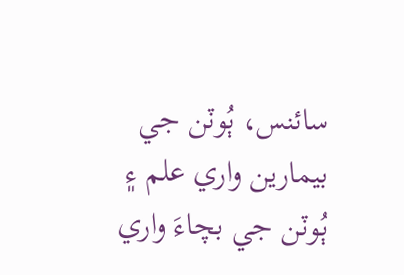سائنس، ٻُوٽن جي بيمارين واري علم ۽ ٻُوٽن جي بچاءَ واري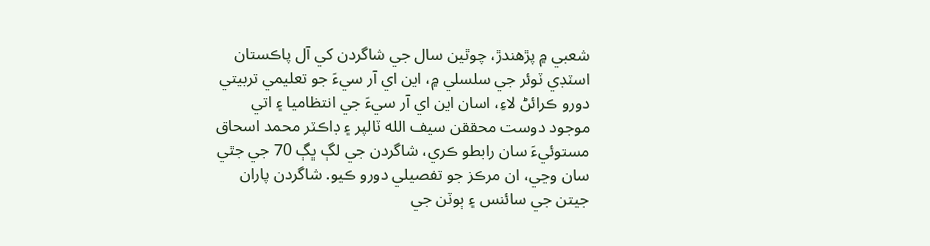شعبي ۾ پڙهندڙ، چوٿين سال جي شاگردن کي آل پاڪستان اسٽڊي ٽوئر جي سلسلي ۾، اين اي آر سيءَ جو تعليمي تربيتي دورو ڪرائڻ لاءِ، اسان اين اي آر سيءَ جي انتظاميا ۽ اتي موجود دوست محققن سيف الله ٽالپر ۽ ڊاڪٽر محمد اسحاق مستوئيءَ سان رابطو ڪري، شاگردن جي لڳ ڀڳ 70 جي جٿي سان وڃي، ان مرڪز جو تفصيلي دورو ڪيو. شاگردن پاران جيتن جي سائنس ۽ ٻوٽن جي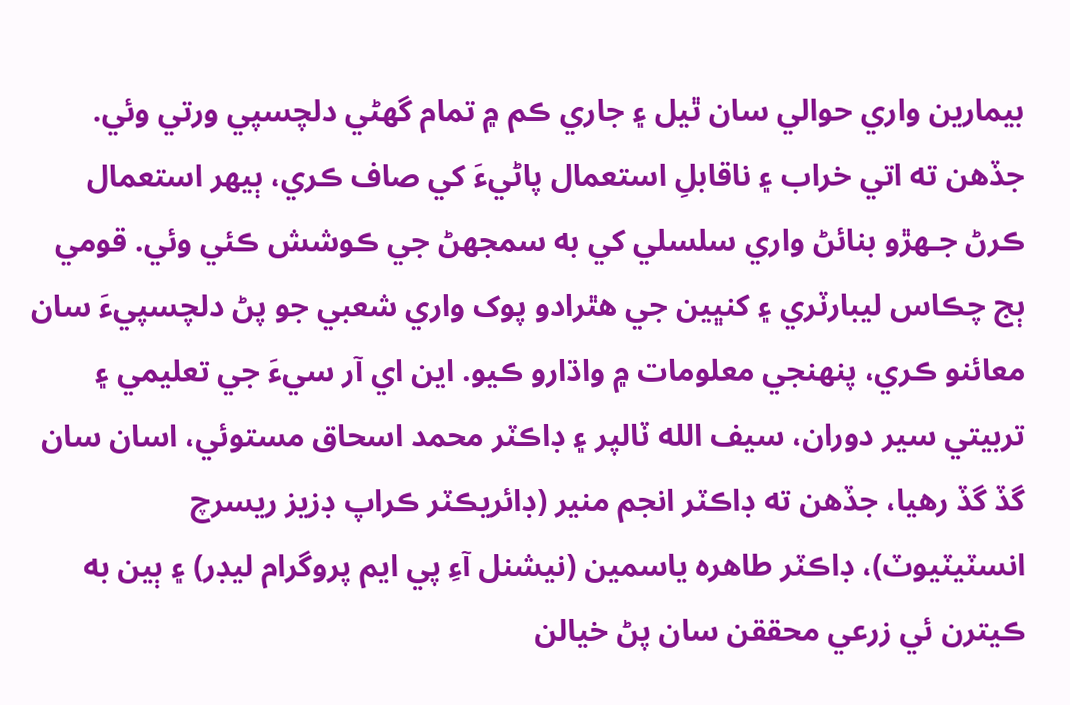بيمارين واري حوالي سان ٿيل ۽ جاري ڪم ۾ تمام گهڻي دلچسپي ورتي وئي. جڏهن ته اتي خراب ۽ ناقابلِ استعمال پاڻيءَ کي صاف ڪري، ٻيهر استعمال ڪرڻ جـهڙو بنائڻ واري سلسلي کي به سمجهڻ جي ڪوشش ڪئي وئي. قومي ٻج چڪاس ليبارٽري ۽ کنڀين جي هٿرادو پوک واري شعبي جو پڻ دلچسپيءَ سان معائنو ڪري، پنهنجي معلومات ۾ واڌارو ڪيو. اين اي آر سيءَ جي تعليمي ۽ تربيتي سير دوران، سيف الله ٽالپر ۽ ڊاڪٽر محمد اسحاق مستوئي، اسان سان گڏ گڏ رهيا، جڏهن ته ڊاڪٽر انجم منير (ڊائريڪٽر ڪراپ ڊزيز ريسرچ انسٽيٽيوٽ)، ڊاڪٽر طاهره ياسمين (نيشنل آءِ پي ايم پروگرام ليڊر) ۽ ٻين به ڪيترن ئي زرعي محققن سان پڻ خيالن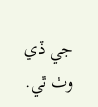جي ڏي وٺ ٿي.